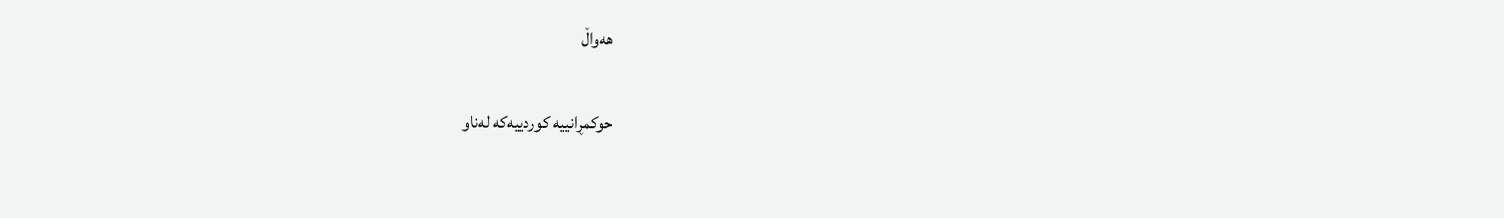هەواڵ

حوکمڕانییە کوردییەکە لەناو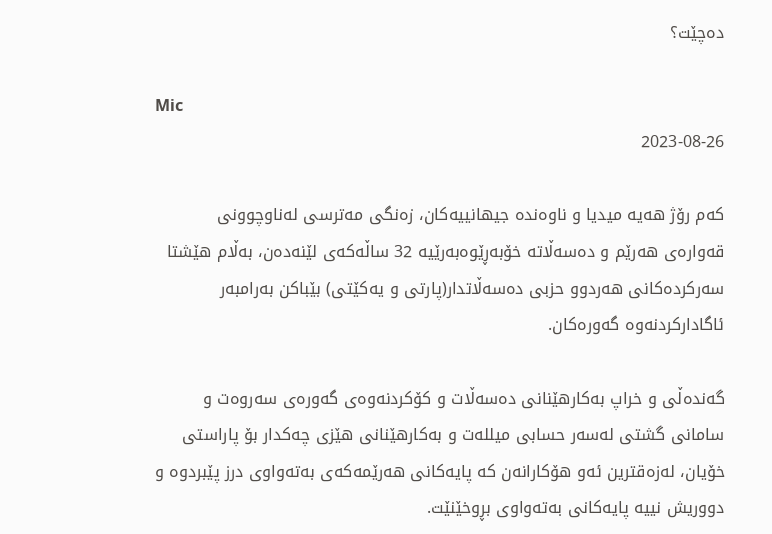دەچێت؟

Mic
2023-08-26

کەم رۆژ هەیە میدیا و ناوەندە جیهانییەکان، زەنگی مەترسی لەناوچوونی قەوارەی هەرێم و دەسەڵاتە خۆبەڕێوەبەرێیە 32 ساڵەکەی لێنەدەن، بەڵام هێشتا سەرکردەکانی هەردوو حزبی دەسەڵاتدار(پارتی و یەکێتی) بێباکن بەرامبەر ئاگادارکردنەوە گەورەکان.

گەندەڵی و خراپ بەکارهێنانی دەسەڵات و کۆکردنەوەی گەورەی سەروەت و سامانی گشتی لەسەر حسابی میللەت و بەکارهێنانی هێزی چەکدار بۆ پاراستی خۆیان، لەزەقترین ئەو هۆکارانەن کە پایەکانی هەرێمەکەی بەتەواوی درز پێبردوە و دووریش نییە پایەکانی بەتەواوی بڕوخێنێت.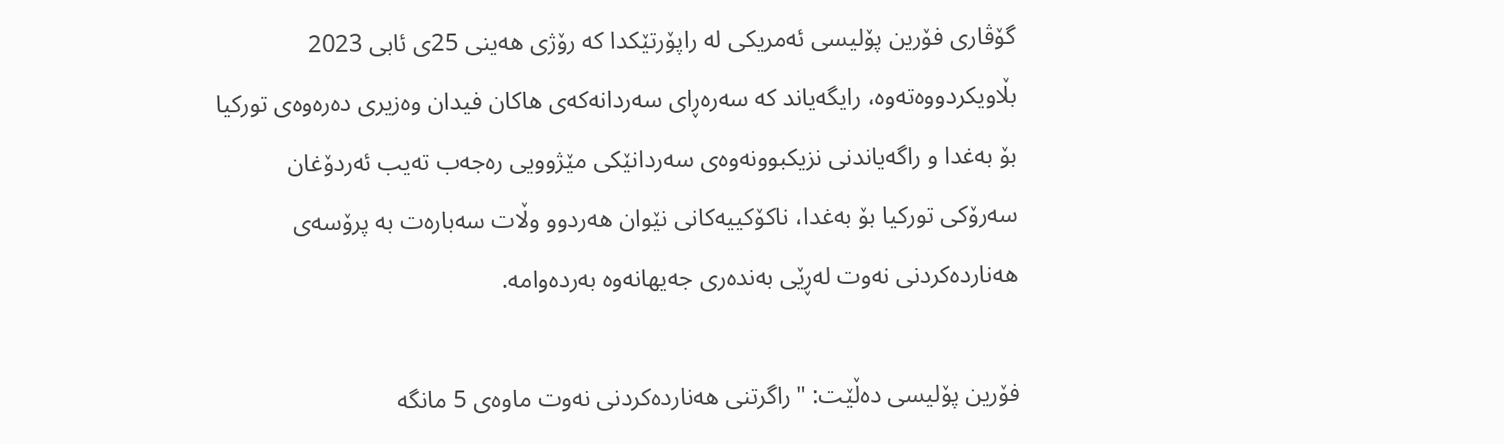گۆڤاری‌ فۆرین پۆلیسی‌ ئه‌مریكی‌ له‌ راپۆرتێكدا كه‌ رۆژی‌ هه‌ینی‌ 25ی‌ ئابی‌ 2023 بڵاویكردووه‌ته‌وه‌، رایگه‌یاند كه‌ سه‌ره‌ڕای‌ سه‌ردانه‌كه‌ی‌ هاكان فیدان وه‌زیری‌ ده‌ره‌وه‌ی‌ توركیا بۆ به‌غدا و راگه‌یاندنی‌ نزیكبوونه‌وه‌ی‌ سه‌ردانێكی‌ مێژوویی ره‌جه‌ب ته‌یب ئه‌ردۆغان سه‌رۆكی‌ توركیا بۆ به‌غدا، ناكۆكییه‌كانی‌ نێوان هه‌ردوو وڵات سه‌باره‌ت به‌ پرۆسه‌ی‌ هه‌نارده‌كردنی‌ نه‌وت له‌ڕێی‌ به‌نده‌ری‌ جه‌یهانه‌وه‌ به‌رده‌وامه‌.

فۆرین پۆلیسی‌ ده‌ڵێت: "راگرتنی‌ هه‌نارده‌كردنی‌ نه‌وت ماوه‌ی‌ 5 مانگه‌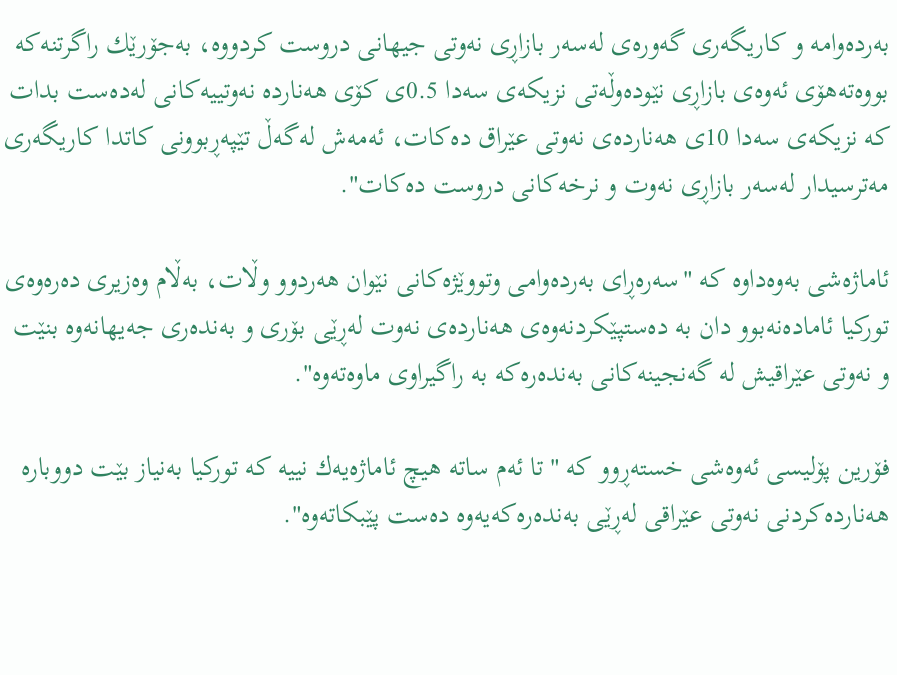به‌رده‌وامه‌ و كاریگه‌ری‌ گه‌وره‌ی‌ له‌سه‌ر بازاڕی‌ نه‌وتی‌ جیهانی‌ دروست كردووه‌، به‌جۆرێك راگرتنه‌كه‌ بووه‌ته‌هۆی‌ ئه‌وه‌ی‌ بازاڕی‌ نێوده‌وڵه‌تی‌ نزیكه‌ی‌ سه‌دا 0.5ی‌ كۆی‌ هه‌نارده‌ نه‌وتییه‌كانی‌ له‌ده‌ست بدات كه‌ نزیكه‌ی‌ سه‌دا 10ی‌ هه‌نارده‌ی‌ نه‌وتی‌ عێراق ده‌كات، ئه‌مه‌ش له‌گه‌ڵ‌ تێپه‌ڕبوونی‌ كاتدا كاریگه‌ری‌ مه‌ترسیدار له‌سه‌ر بازاڕی‌ نه‌وت و نرخه‌كانی‌ دروست ده‌كات".

ئاماژه‌شی‌ به‌وه‌داوه‌ كه‌ "سه‌ره‌ڕای‌ به‌رده‌وامی‌ وتووێژه‌كانی‌ نێوان هه‌ردوو وڵات، به‌ڵام وه‌زیری‌ ده‌ره‌وه‌ی‌ توركیا ئاماده‌نه‌بوو دان به‌ ده‌ستپێكردنه‌وه‌ی‌ هه‌نارده‌ی‌ نه‌وت له‌ڕێی‌ بۆری‌ و به‌نده‌ری‌ جه‌یهانه‌وه‌ بنێت و نه‌وتی‌ عێراقیش له‌ گه‌نجینه‌كانی‌ به‌نده‌ره‌كه‌ به‌ راگیراوی‌ ماوه‌ته‌وه‌".

فۆرین پۆلیسی‌ ئه‌وه‌شی‌ خسته‌ڕوو كه‌ "تا ئه‌م ساته‌ هیچ ئاماژه‌یه‌ك نییه‌ كه‌ توركیا به‌نیاز بێت دووباره‌ هه‌نارده‌كردنی‌ نه‌وتی‌ عێراقی‌ له‌ڕێی‌ به‌نده‌ره‌كه‌یه‌وه‌ ده‌ست پێبكاته‌وه‌".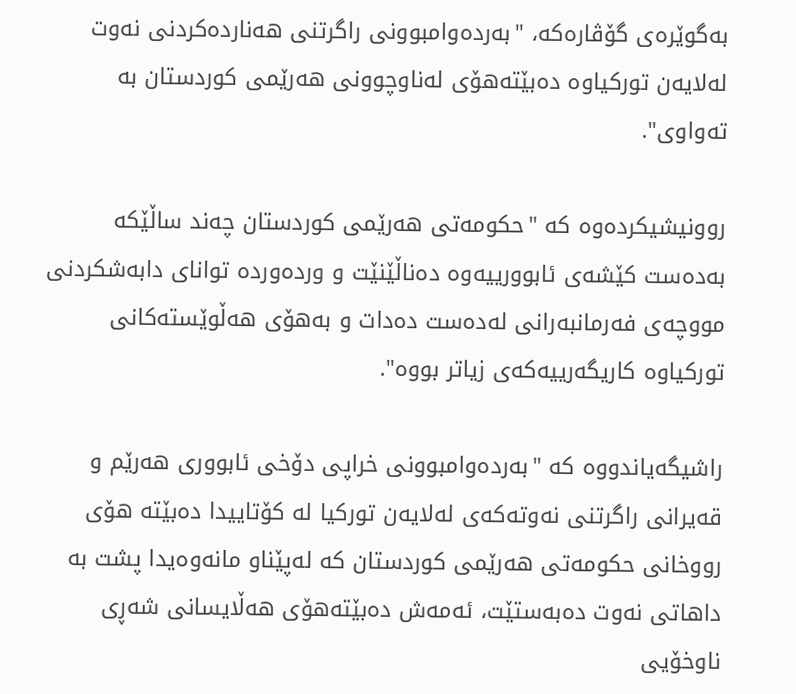به‌گوێره‌ی‌ گۆڤاره‌كه‌، "به‌رده‌وامبوونی‌ راگرتنی‌ هه‌نارده‌كردنی‌ نه‌وت له‌لایه‌ن توركیاوه‌ ده‌بێته‌هۆی‌ له‌ناوچوونی‌ هه‌رێمی‌ كوردستان به‌ ته‌واوی‌".

روونیشیكرده‌وه‌ كه‌ "حكومه‌تی‌ هه‌رێمی‌ كوردستان چه‌ند ساڵێكه‌ به‌ده‌ست كێشه‌ی‌ ئابوورییه‌وه‌ ده‌ناڵێنێت و ورده‌ورده‌ توانای‌ دابه‌شكردنی‌ مووچه‌ی‌ فه‌رمانبه‌رانی‌ له‌ده‌ست ده‌دات و به‌هۆی‌ هه‌ڵوێسته‌كانی‌ توركیاوه‌ كاریگه‌رییه‌كه‌ی‌ زیاتر بووه‌".

راشیگه‌یاندووه‌ كه‌ "به‌رده‌وامبوونی‌ خراپی‌ دۆخی‌ ئابووری‌ هه‌رێم و قه‌یرانی‌ راگرتنی‌ نه‌وته‌كه‌ی‌ له‌لایه‌ن توركیا له‌ كۆتاییدا ده‌بێته‌ هۆی‌ رووخانی‌ حكومه‌تی‌ هه‌رێمی‌ كوردستان كه‌ له‌پێناو مانه‌وه‌یدا پشت به‌ داهاتی‌ نه‌وت ده‌به‌ستێت، ئه‌مه‌ش ده‌بێته‌هۆی‌ هه‌ڵایسانی‌ شه‌ڕی‌ ناوخۆیی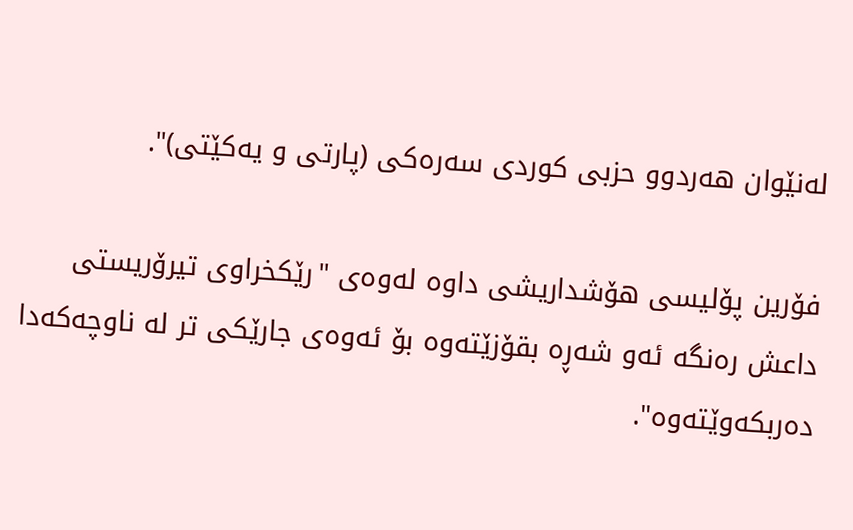له‌نێوان هه‌ردوو حزبی‌ كوردی‌ سه‌ره‌كی‌ (پارتی‌ و یه‌كێتی‌)".

فۆرین پۆلیسی‌ هۆشداریشی‌ داوه‌ له‌وه‌ی‌ "رێكخراوی‌ تیرۆریستی‌ داعش ره‌نگه‌ ئه‌و شه‌ڕه‌ بقۆزێته‌وه‌ بۆ ئه‌وه‌ی‌ جارێكی‌ تر له‌ ناوچه‌كه‌دا ده‌ربكه‌وێته‌وه‌".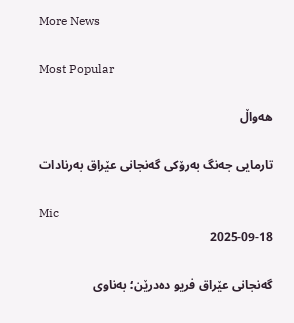More News

Most Popular

هەواڵ

تارمایی جەنگ بەرۆکی گەنجانی عێراق بەرنادات

Mic
2025-09-18

گەنجانی عێراق فریو دەدرێن؛ بەناوی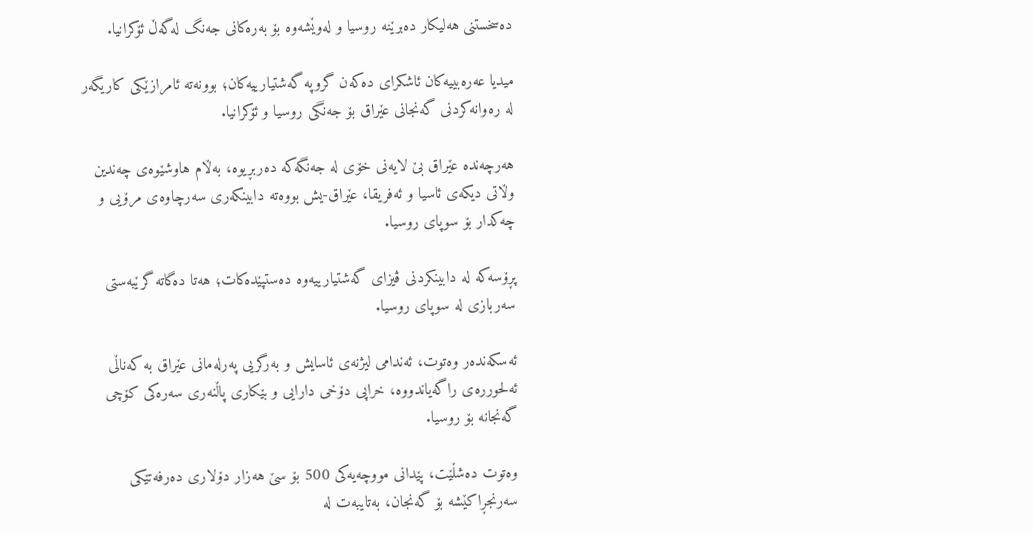دەسخستنی هەلیکار دەبرێنە روسیا و لەوێشەوە بۆ بەرەکانی جەنگ لەگەڵ ئۆکرانیا.

میدیا عەرەبییەکان ئاشکرای دەکەن گروپە گەشتیارییەکان؛ بوونەتە ئامرازێکی کاریگەر لە رەوانەکردنی گەنجانی عێراق بۆ جەنگی روسیا و ئۆکرانیا.

هەرچەندە عێراق بێ لایەنی خۆی لە جەنگەکە دەربڕیوە، بەڵام هاوشێوەی چەندین وڵاتی دیکەی ئاسیا و ئەفریقا، عێراق-یش بووەتە دابینکەری سەرچاوەی مرۆیی و چەکدار بۆ سوپای روسیا.

پڕۆسەکە لە دابینکردنی ڤیزای گەشتیارییەوە دەستپێدەکات؛ هەتا دەگاتە گرێبەستی سەربازی لە سوپای روسیا.

ئەسکەندەر وەتوت، ئەندامی لیژنەی ئاسایش و بەرگریی پەرلەمانی عێراق بە کەناڵی ئەلحوررەی راگەیاندووە، خراپی دۆخی دارایی و بێکاری پاڵنەری سەرەکی کۆچی گەنجانە بۆ روسیا.

وەتوت دەشڵێت، پێدانی مووچەیەکی 500 بۆ سێ هەزار دۆلاری دەرفەتێکی سەرنجڕاکێشە بۆ گەنجان، بەتایبەت لە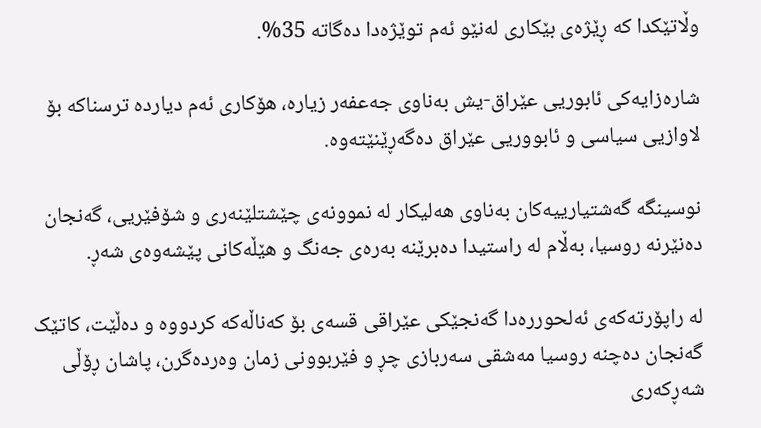وڵاتێکدا کە ڕێژەی بێکاری لەنێو ئەم توێژەدا دەگاتە 35%.

شارەزایەکی ئابوریی عێراق-یش بەناوی جەعفەر زیارە، هۆکاری ئەم دیاردە ترسناکە بۆ لاوازیی سیاسی و ئابووریی عێراق دەگەڕێنێتەوە.

نوسینگە گەشتیارییەکان بەناوی هەلیکار لە نموونەی چێشتلێنەری و شۆفێریی، گەنجان دەنێرنە روسیا، بەڵام لە راستیدا دەبرێنە بەرەی جەنگ و هێڵەکانی پێشەوەی شەڕ.

لە راپۆرتەکەی ئەلحوررەدا گەنجێکی عێراقی قسەی بۆ کەناڵەکە کردووە و دەڵێت، کاتێک گەنجان دەچنە روسیا مەشقی سەربازی چڕ و فێربوونی زمان وەردەگرن، پاشان ڕۆڵی شەڕکەری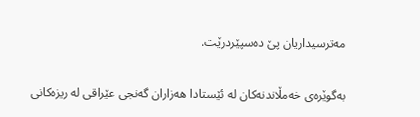مەترسیداریان پێ دەسپێردرێت.

بەگوێرەی خەمڵاندنەکان لە ئێستادا هەزاران گەنجی عێراقی لە ریزەکانی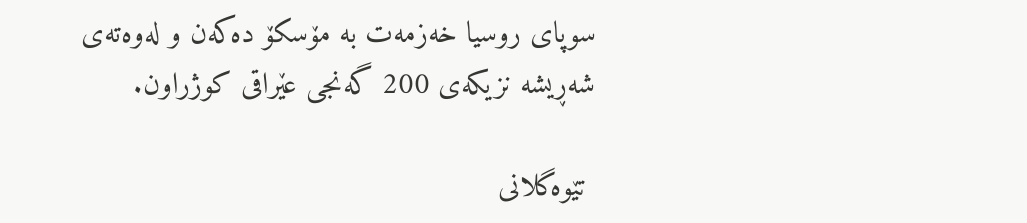سوپای روسیا خەزمەت بە مۆسکۆ دەکەن و لەوەتەی شەڕیشە نزیکەی 200 گەنجی عێراقی کوژراون.

 تێوەگلانی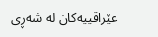عێراقییەکان لە شەڕی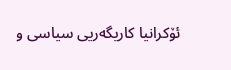ئۆکرانیا کاریگەریی سیاسی و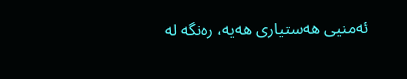ئەمنیی هەستیاری هەیە، رەنگە لە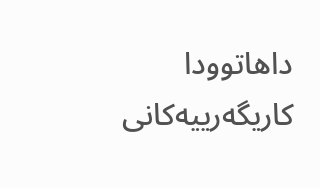داهاتوودا کاریگەرییەکانی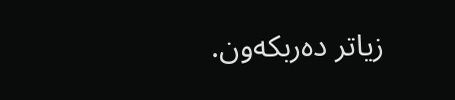زیاتر دەربکەون.